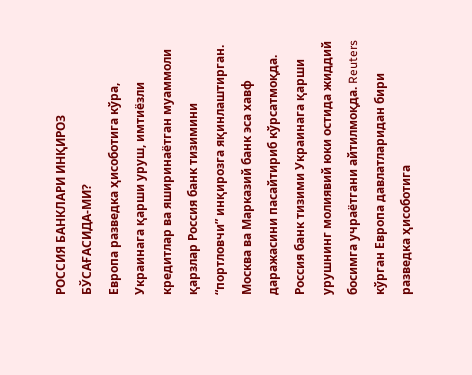РОССИЯ БАНКЛАРИ ИНҚИРОЗ БЎСАҒАСИДА-МИ?
Европа разведка ҳисоботига кўра, Украинага қарши уруш, имтиёзли кредитлар ва яширинаётган муаммоли қарзлар Россия банк тизимини “портловчи” инқирозга яқинлаштирган. Москва ва Марказий банк эса хавф даражасини пасайтириб кўрсатмоқда.
Россия банк тизими Украинага қарши урушнинг молиявий юки остида жиддий босимга учраётгани айтилмоқда. Reuters кўрган Европа давлатларидан бири разведка ҳисоботига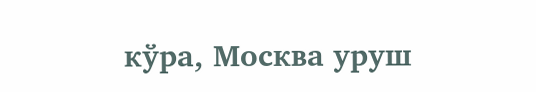кўра, Москва уруш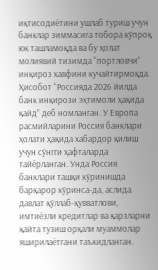иқтисодиётини ушлаб туриш учун банклар зиммасига тобора кўпроқ юк ташламоқда ва бу ҳолат молиявий тизимда “портловчи” инқироз хавфини кучайтирмоқда.
Ҳисобот “Россияда 2026 йилда банк инқирози эҳтимоли ҳақида қайд” деб номланган. У Европа расмийларини Россия банклари ҳолати ҳақида хабардор қилиш учун сўнгги ҳафталарда тайёрланган. Унда Россия банклари ташқи кўринишда барқарор кўринса-да, аслида давлат қўллаб-қувватлови, имтиёзли кредитлар ва қарзларни қайта тузиш орқали муаммолар яширилаётгани таъкидланган.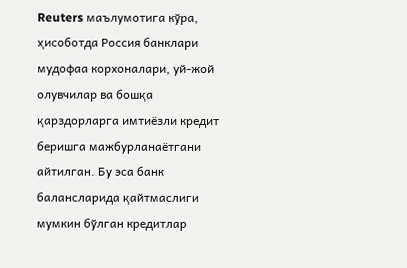Reuters маълумотига кўра, ҳисоботда Россия банклари мудофаа корхоналари, уй-жой олувчилар ва бошқа қарздорларга имтиёзли кредит беришга мажбурланаётгани айтилган. Бу эса банк балансларида қайтмаслиги мумкин бўлган кредитлар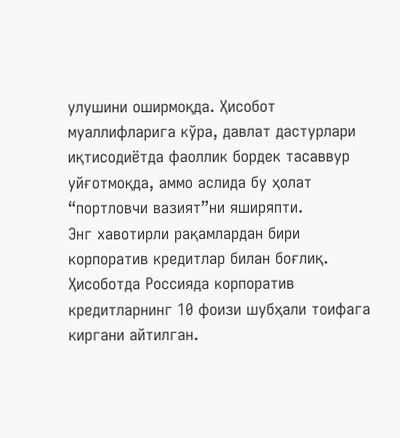улушини оширмоқда. Ҳисобот муаллифларига кўра, давлат дастурлари иқтисодиётда фаоллик бордек тасаввур уйғотмоқда, аммо аслида бу ҳолат “портловчи вазият”ни яширяпти.
Энг хавотирли рақамлардан бири корпоратив кредитлар билан боғлиқ. Ҳисоботда Россияда корпоратив кредитларнинг 10 фоизи шубҳали тоифага киргани айтилган.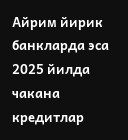Айрим йирик банкларда эса 2025 йилда чакана кредитлар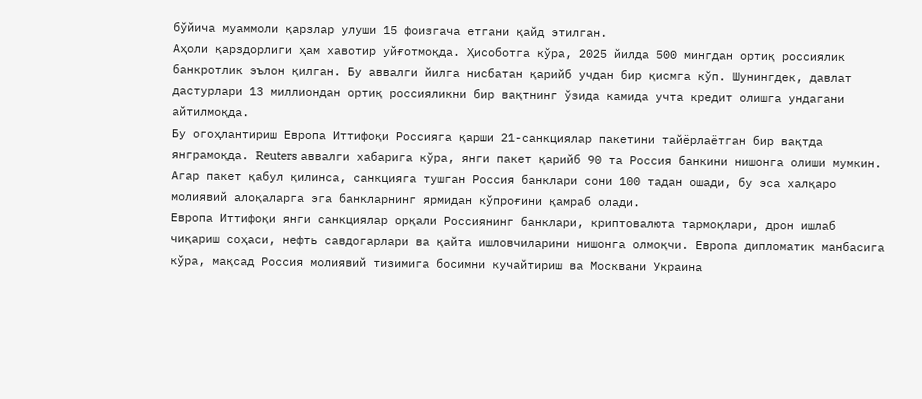бўйича муаммоли қарзлар улуши 15 фоизгача етгани қайд этилган.
Аҳоли қарздорлиги ҳам хавотир уйғотмоқда. Ҳисоботга кўра, 2025 йилда 500 мингдан ортиқ россиялик банкротлик эълон қилган. Бу аввалги йилга нисбатан қарийб учдан бир қисмга кўп. Шунингдек, давлат дастурлари 13 миллиондан ортиқ россияликни бир вақтнинг ўзида камида учта кредит олишга ундагани айтилмоқда.
Бу огоҳлантириш Европа Иттифоқи Россияга қарши 21-санкциялар пакетини тайёрлаётган бир вақтда янграмоқда. Reuters аввалги хабарига кўра, янги пакет қарийб 90 та Россия банкини нишонга олиши мумкин. Агар пакет қабул қилинса, санкцияга тушган Россия банклари сони 100 тадан ошади, бу эса халқаро молиявий алоқаларга эга банкларнинг ярмидан кўпроғини қамраб олади.
Европа Иттифоқи янги санкциялар орқали Россиянинг банклари, криптовалюта тармоқлари, дрон ишлаб чиқариш соҳаси, нефть савдогарлари ва қайта ишловчиларини нишонга олмоқчи. Европа дипломатик манбасига кўра, мақсад Россия молиявий тизимига босимни кучайтириш ва Москвани Украина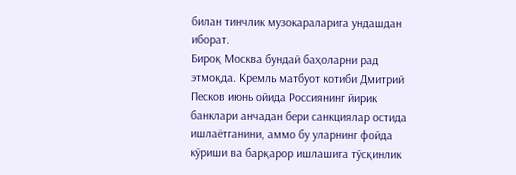билан тинчлик музокараларига ундашдан иборат.
Бироқ Москва бундай баҳоларни рад этмоқда. Кремль матбуот котиби Дмитрий Песков июнь ойида Россиянинг йирик банклари анчадан бери санкциялар остида ишлаётганини, аммо бу уларнинг фойда кўриши ва барқарор ишлашига тўсқинлик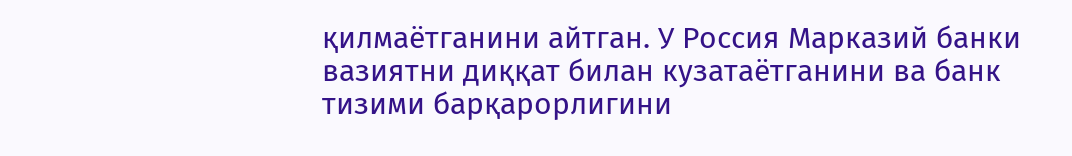қилмаётганини айтган. У Россия Марказий банки вазиятни диққат билан кузатаётганини ва банк тизими барқарорлигини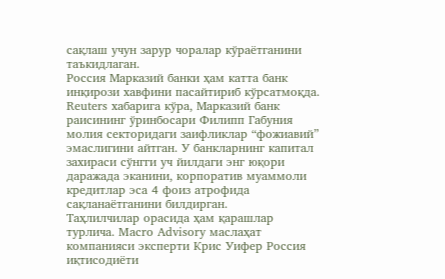сақлаш учун зарур чоралар кўраётганини таъкидлаган.
Россия Марказий банки ҳам катта банк инқирози хавфини пасайтириб кўрсатмоқда. Reuters хабарига кўра, Марказий банк раисининг ўринбосари Филипп Габуния молия секторидаги заифликлар “фожиавий” эмаслигини айтган. У банкларнинг капитал захираси сўнгги уч йилдаги энг юқори даражада эканини, корпоратив муаммоли кредитлар эса 4 фоиз атрофида сақланаётганини билдирган.
Таҳлилчилар орасида ҳам қарашлар турлича. Macro Advisory маслаҳат компанияси эксперти Крис Уифер Россия иқтисодиёти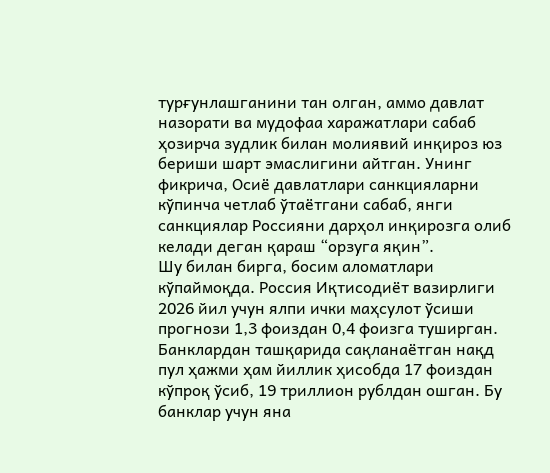турғунлашганини тан олган, аммо давлат назорати ва мудофаа харажатлари сабаб ҳозирча зудлик билан молиявий инқироз юз бериши шарт эмаслигини айтган. Унинг фикрича, Осиё давлатлари санкцияларни кўпинча четлаб ўтаётгани сабаб, янги санкциялар Россияни дарҳол инқирозга олиб келади деган қараш “орзуга яқин”.
Шу билан бирга, босим аломатлари кўпаймоқда. Россия Иқтисодиёт вазирлиги 2026 йил учун ялпи ички маҳсулот ўсиши прогнози 1,3 фоиздан 0,4 фоизга туширган. Банклардан ташқарида сақланаётган нақд пул ҳажми ҳам йиллик ҳисобда 17 фоиздан кўпроқ ўсиб, 19 триллион рублдан ошган. Бу банклар учун яна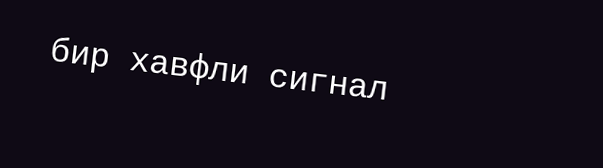бир хавфли сигнал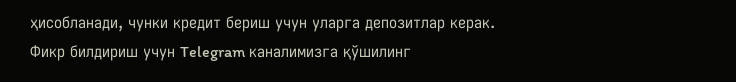ҳисобланади, чунки кредит бериш учун уларга депозитлар керак.
Фикр билдириш учун Telegram каналимизга қўшилинг